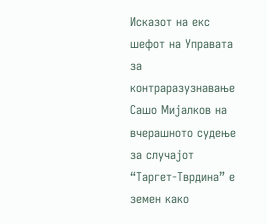Исказот на екс шефот на Управата за контраразузнавање Сашо Мијалков на вчерашното судење за случајот “Таргет-Тврдина” е земен како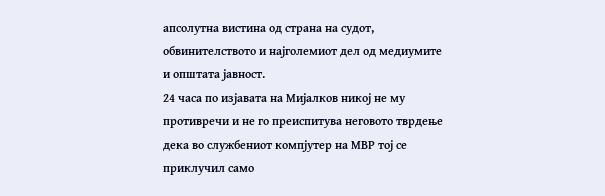апсолутна вистина од страна на судот, обвинителството и најголемиот дел од медиумите и општата јавност.
24 часа по изјавата на Мијалков никој не му противречи и не го преиспитува неговото тврдење дека во службениот компјутер на МВР тој се приклучил само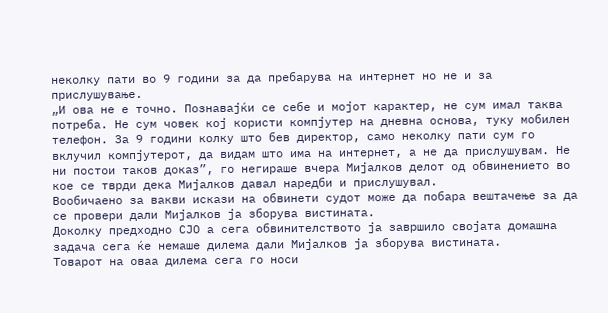неколку пати во 9 години за да пребарува на интернет но не и за прислушување.
„И ова не е точно. Познавајќи се себе и мојот карактер, не сум имал таква потреба. Не сум човек кој користи компјутер на дневна основа, туку мобилен телефон. За 9 години колку што бев директор, само неколку пати сум го вклучил компјутерот, да видам што има на интернет, а не да прислушувам. Не ни постои таков доказ”, го негираше вчера Мијалков делот од обвинението во кое се тврди дека Мијалков давал наредби и прислушувал.
Вообичаено за вакви искази на обвинети судот може да побара вештачење за да се провери дали Мијалков ја зборува вистината.
Доколку предходно СЈО а сега обвинителството ја завршило својата домашна задача сега ќе немаше дилема дали Мијалков ја зборува вистината.
Товарот на оваа дилема сега го носи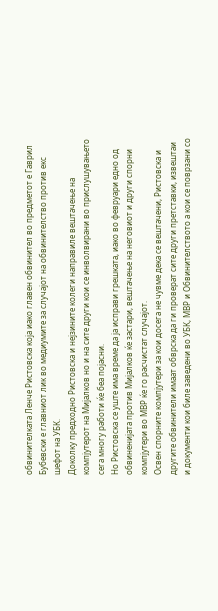обвинителката Ленче Ристовска која иако главен обвинител во предметот е Гаврил Бубевски е главниот лик во медиумите за случајот на обвинителство против екс шефот на УБК.
Доколку предходно Ристовска и нејзините колеги направиле вештачење на компјутерот на Мијалков но и на сите други кои се инволвирани во прислушувањето сега многу работи ќе беа појасни.
Но Ристовска се уште има време да ја исправи грешката, иако во февруари едно од обвиненијата против Мијалков ќе застари, вештачење на неговиот и други спорни компјутери во МВР ќе го расчистат случајот.
Освен спорните компјутери за кои досега не чувме дека се вештачени, Ристовска и другите обвинители имаат обврска да ги проверат сите други претставки, извештаи и документи кои биле заведени во УБК, МВР и Обвинителството а кои се поврзани со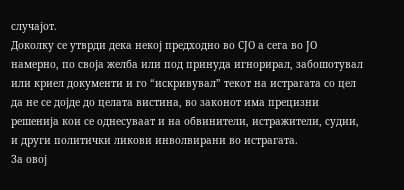случајот.
Доколку се утврди дека некој предходно во СЈО а сега во ЈО намерно, по своја желба или под принуда игнорирал, забошотувал или криел документи и го “искривувал” текот на истрагата со цел да не се дојде до целата вистина, во законот има прецизни решенија кои се однесуваат и на обвинители, истражители, судии, и други политички ликови инволвирани во истрагата.
За овој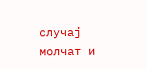случај молчат и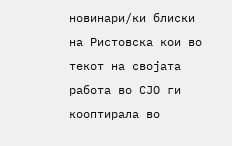новинари/ки блиски на Ристовска кои во текот на својата работа во СЈО ги кооптирала во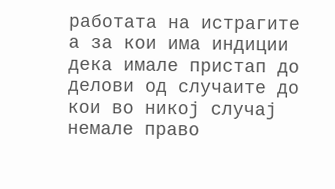работата на истрагите а за кои има индиции дека имале пристап до делови од случаите до кои во никој случај немале право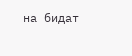на бидат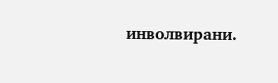инволвирани.